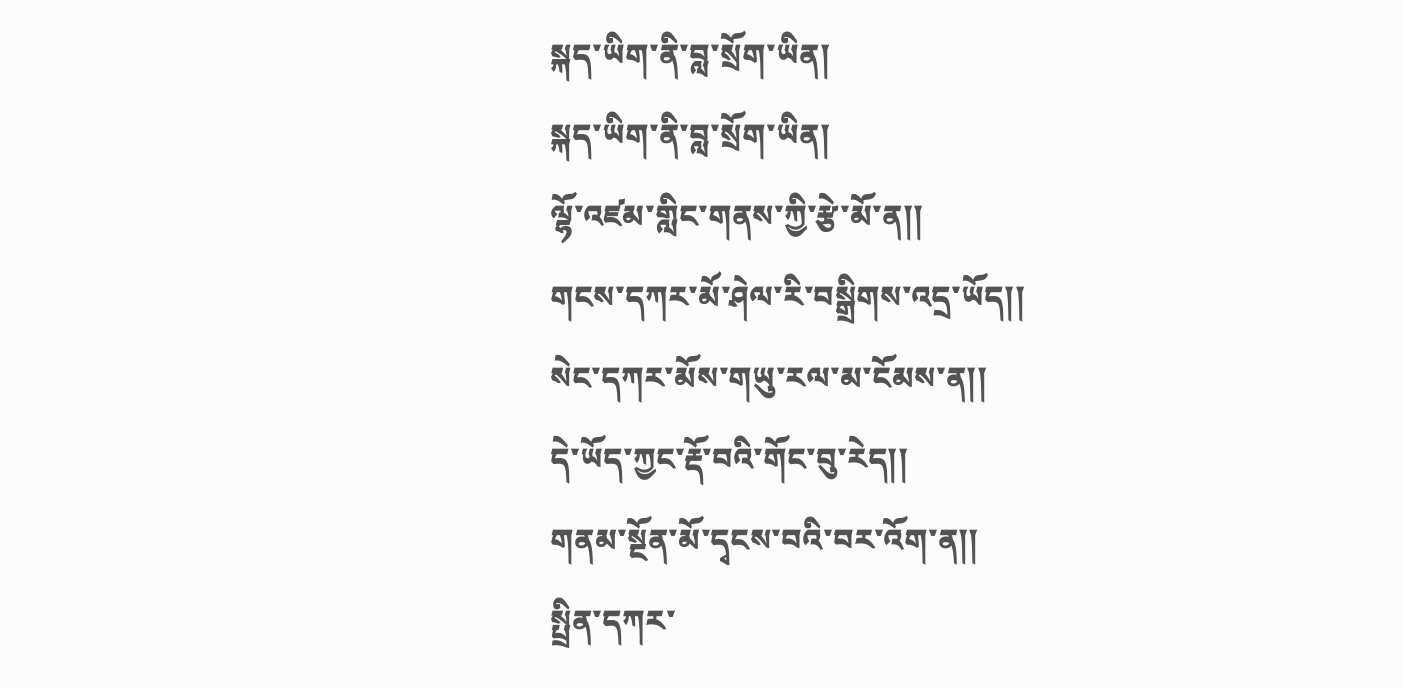སྐད་ཡིག་ནི་བླ་སྲོག་ཡིན།
སྐད་ཡིག་ནི་བླ་སྲོག་ཡིན།
ལྷོ་འཛམ་གླིང་གནས་ཀྱི་རྩེ་མོ་ན།།
གངས་དཀར་མོ་ཤེལ་རི་བསྒྲིགས་འདྲ་ཡོད།།
སེང་དཀར་མོས་གཡུ་རལ་མ་ངོམས་ན།།
དེ་ཡོད་ཀྱང་རྡོ་བའི་གོང་བུ་རེད།།
གནམ་སྔོན་མོ་དྭངས་བའི་བར་འོག་ན།།
སྤྲིན་དཀར་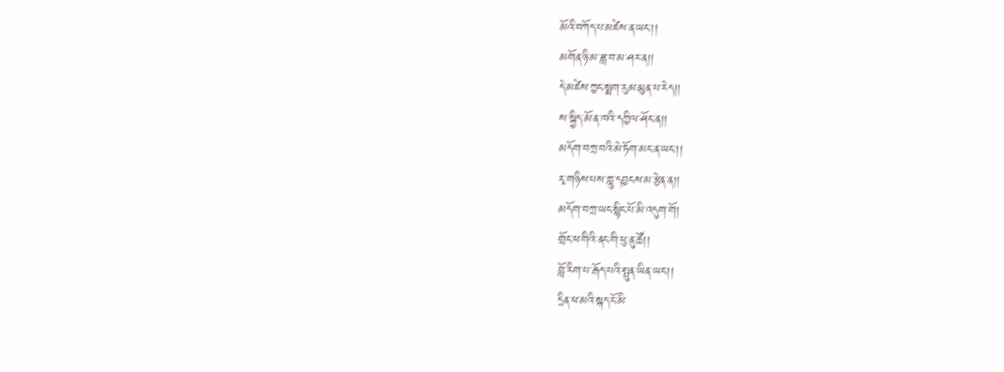མོའི་བཀོད་པ་མཛེས་ན་ཡང་།།
མགོན་ཉི་མ་ཟླ་བ་མ་ཤར་ན།།
དེ་མཛེས་ཀྱང་སྨག་རུམ་མུན་པ་རེད།།
ས་སྐྱིད་མོ་ན་ཁའི་དཀྱིལ་ཤོང་ན།།
མདོག་བཀྲ་བའི་མེ་ཏོག་མང་ན་ཡང་།།
རྭ་གཉིས་པས་གླུ་དབྱངས་མ་རྩེན་ན།།
མདོག་བཀྲ་ཡང་སྙིང་པོ་མི་འདུག་གོ།
གྲོང་ཕ་གིའི་ནང་གི་ཕུ་ནུ་ཚོ།།
བློ་རིག་པ་རྒོད་པའི་སྤུན་ཡིན་ཡང་།།
དྲིན་ཕ་མའི་སྐད་ངོ་མི་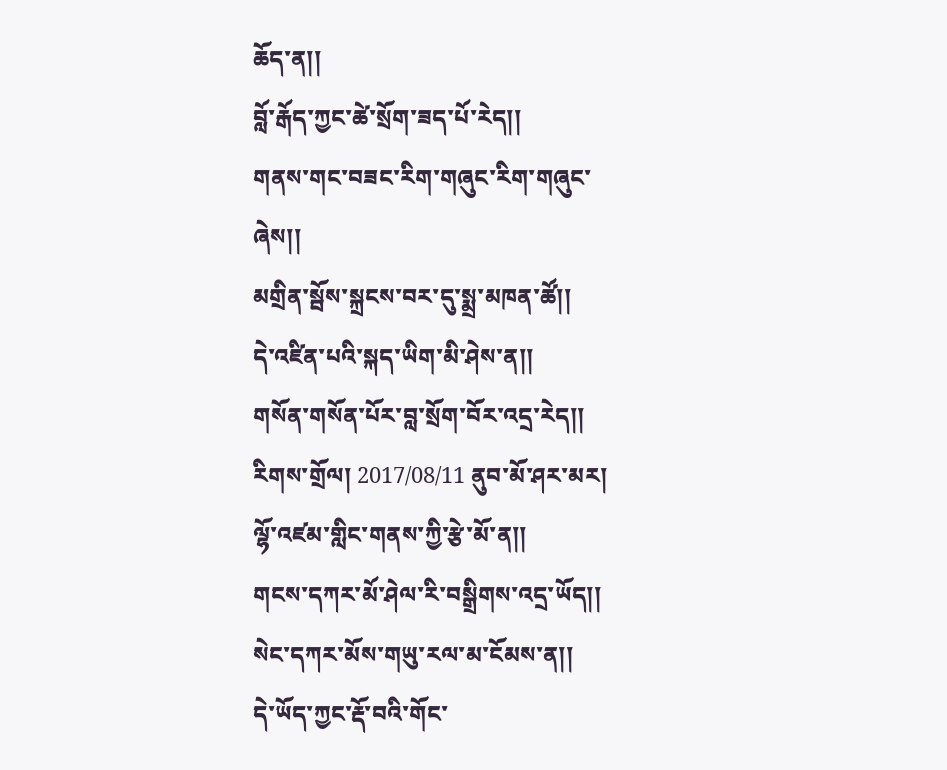ཆོད་ན།།
བློ་རྒོད་ཀྱང་ཚེ་སྲོག་ཟད་པོ་རེད།།
གནས་གང་བཟང་རིག་གཞུང་རིག་གཞུང་ཞེས།།
མགྲིན་སྦོས་སྐྲངས་བར་དུ་སྨྲ་མཁན་ཚོ།།
དེ་འཛིན་པའི་སྐད་ཡིག་མི་ཤེས་ན།།
གསོན་གསོན་པོར་བླ་སྲོག་བོར་འདྲ་རེད།།
རིགས་གྲོལ། 2017/08/11 ནུབ་མོ་ཤར་མར།
ལྷོ་འཛམ་གླིང་གནས་ཀྱི་རྩེ་མོ་ན།།
གངས་དཀར་མོ་ཤེལ་རི་བསྒྲིགས་འདྲ་ཡོད།།
སེང་དཀར་མོས་གཡུ་རལ་མ་ངོམས་ན།།
དེ་ཡོད་ཀྱང་རྡོ་བའི་གོང་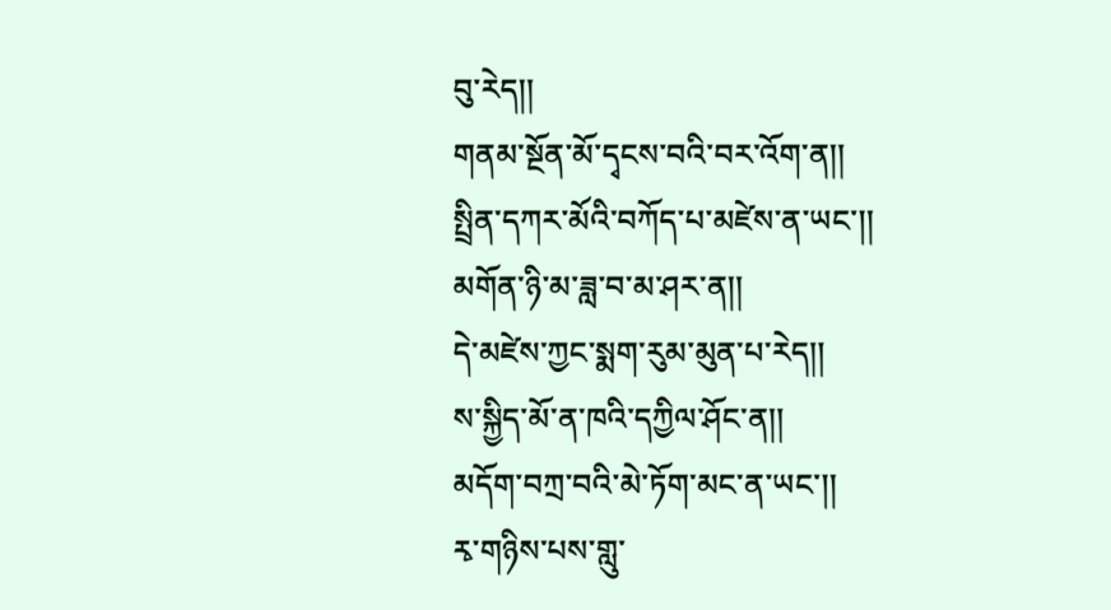བུ་རེད།།
གནམ་སྔོན་མོ་དྭངས་བའི་བར་འོག་ན།།
སྤྲིན་དཀར་མོའི་བཀོད་པ་མཛེས་ན་ཡང་།།
མགོན་ཉི་མ་ཟླ་བ་མ་ཤར་ན།།
དེ་མཛེས་ཀྱང་སྨག་རུམ་མུན་པ་རེད།།
ས་སྐྱིད་མོ་ན་ཁའི་དཀྱིལ་ཤོང་ན།།
མདོག་བཀྲ་བའི་མེ་ཏོག་མང་ན་ཡང་།།
རྭ་གཉིས་པས་གླུ་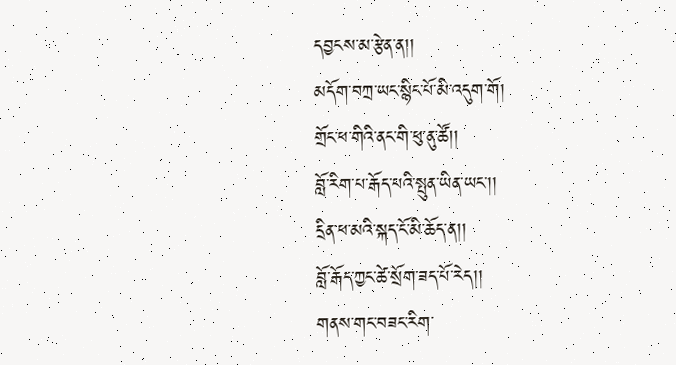དབྱངས་མ་རྩེན་ན།།
མདོག་བཀྲ་ཡང་སྙིང་པོ་མི་འདུག་གོ།
གྲོང་ཕ་གིའི་ནང་གི་ཕུ་ནུ་ཚོ།།
བློ་རིག་པ་རྒོད་པའི་སྤུན་ཡིན་ཡང་།།
དྲིན་ཕ་མའི་སྐད་ངོ་མི་ཆོད་ན།།
བློ་རྒོད་ཀྱང་ཚེ་སྲོག་ཟད་པོ་རེད།།
གནས་གང་བཟང་རིག་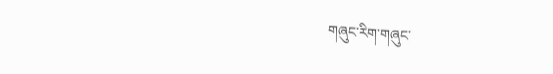གཞུང་རིག་གཞུང་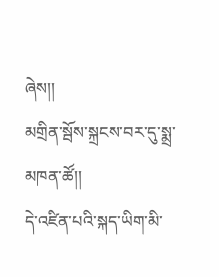ཞེས།།
མགྲིན་སྦོས་སྐྲངས་བར་དུ་སྨྲ་མཁན་ཚོ།།
དེ་འཛིན་པའི་སྐད་ཡིག་མི་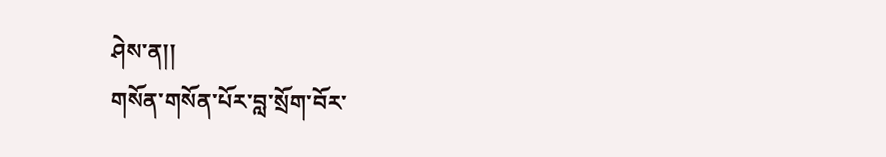ཤེས་ན།།
གསོན་གསོན་པོར་བླ་སྲོག་བོར་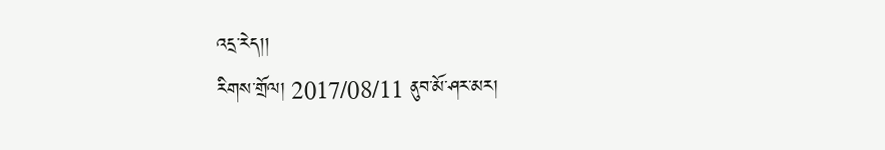འདྲ་རེད།།
རིགས་གྲོལ། 2017/08/11 ནུབ་མོ་ཤར་མར།